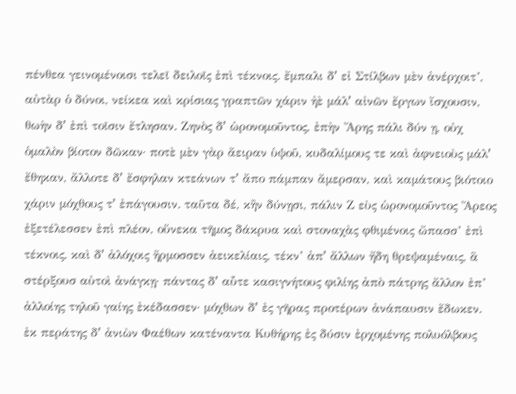πένθεα γεινομένοισι τελεῖ δειλοῖς ἐπὶ τέκνοις. ἔμπαλι δʼ εἰ Στίλβων μὲν ἀνέρχοιτ’, αὐτὰρ ὁ δύνοι, νείκεα καὶ κρίσιας γραπτῶν χάριν ἠὲ μάλʼ αἰνῶν ἔργων ἴσχουσιν, θωὴν δʼ ἐπὶ τοῖσιν ἔτλησαν. Zηνὸς δʼ ὡρονομοῦντος, ἐπὴν Ἄρης πάλι δύν ῃ, οὐχ ὁμαλὸν βίοτον δῶκαν· ποτὲ μὲν γὰρ ἄειραν ὑψοῦ, κυδαλίμους τε καὶ ἀφνειοὺς μάλʼ ἔθηκαν, ἄλλοτε δʼ ἔσφηλαν κτεάνων τʼ ἄπο πάμπαν ἄμερσαν, καὶ καμάτους βιότοιο χάριν μόχθους τʼ ἐπάγουσιν. ταῦτα δέ, κἢν δύνῃσι, πάλιν Ζ εὺς ὡρονομοῦντος Ἄρεος ἐξετέλεσσεν ἐπὶ πλέον, οὕνεκα τῆμος δάκρυα καὶ στοναχὰς φθιμένοις ὤπασσ’ ἐπὶ τέκνοις, καὶ δʼ ἀλόχοις ἥρμοσσεν ἀεικελίαις, τέκν’ ἀπʼ ἄλλων ἤδη θρεψαμέναις, ἃ στέρξουσ αὐτοὶ ἀνάγκῃ· πάντας δʼ αὖτε κασιγνήτους φιλίης ἀπὸ πάτρης ἄλλον ἐπ’ ἀλλοίης τηλοῦ γαίης ἐκέδασσεν· μόχθων δʼ ἐς γῆρας προτέρων ἀνάπαυσιν ἔδωκεν. ἐκ περάτης δʼ ἀνιὼν Φαέθων κατέναντα Κυθήρης ἐς δύσιν ἐρχομένης πολυόλβους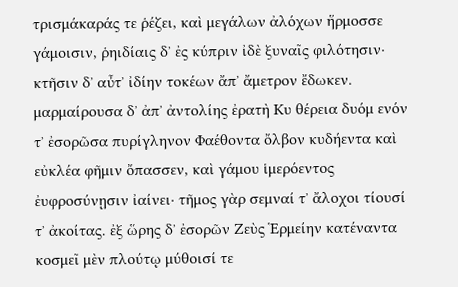τρισμάκαράς τε ῥέζει, καὶ μεγάλων ἀλόχων ἥρμοσσε γάμοισιν, ῥηιδίαις δʼ ἐς κύπριν ἰδὲ ξυναῖς φιλότησιν· κτῆσιν δʼ αὖτʼ ἰδίην τοκέων ἄπʼ ἄμετρον ἔδωκεν. μαρμαίρουσα δʼ ἀπʼ ἀντολίης ἐρατὴ Κυ θέρεια δυόμ ενόν τʼ ἐσορῶσα πυρίγληνον Φαέθοντα ὄλβον κυδήεντα καὶ εὐκλέα φῆμιν ὄπασσεν, καὶ γάμου ἱμερόεντος ἐυφροσύνῃσιν ἰαίνει· τῆμος γὰρ σεμναί τʼ ἄλοχοι τίουσί τʼ ἀκοίτας. ἐξ ὥρης δʼ ἐσορῶν Ζεὺς Ἑρμείην κατέναντα κοσμεῖ μὲν πλούτῳ μύθοισί τε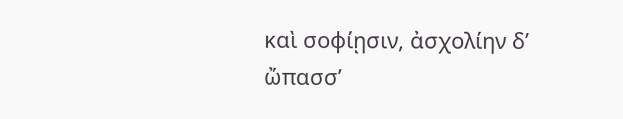καὶ σοφίῃσιν, ἀσχολίην δʼ ὤπασσ’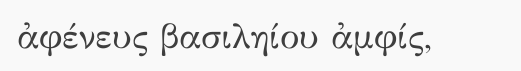ἀφένευς βασιληίου ἀμφίς,